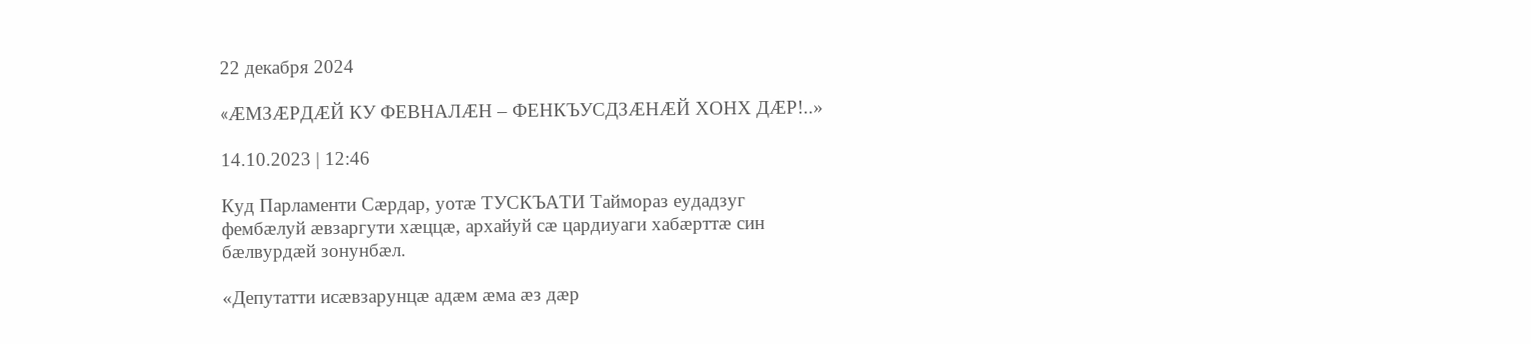22 декабря 2024

«ÆМЗÆРДÆЙ КУ ФЕВНАЛÆН – ФЕНКЪУСДЗÆНÆЙ ХОНХ ДÆР!..»

14.10.2023 | 12:46

Куд Парламенти Сæрдар, уотæ ТУСКЪАТИ Таймораз еудадзуг фембæлуй æвзаргути хæццæ, архайуй сæ цардиуаги хабæрттæ син бæлвурдæй зонунбæл.

«Депутатти исæвзарунцæ адæм æма æз дæр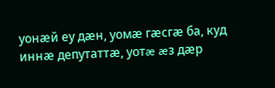уонæй еу дæн, уомæ гæсгæ ба, куд иннæ депутаттæ, уотæ æз дæр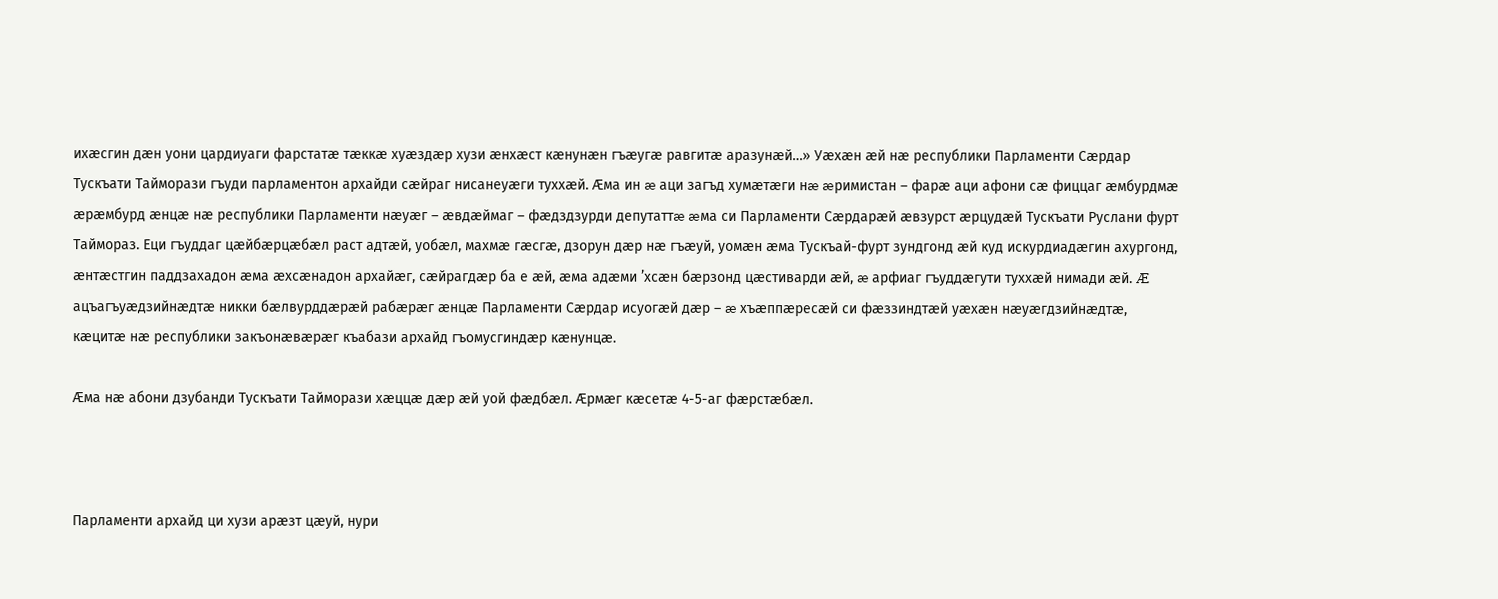ихæсгин дæн уони цардиуаги фарстатæ тæккæ хуæздæр хузи æнхæст кæнунæн гъæугæ равгитæ аразунæй…» Уæхæн æй нæ республики Парламенти Сæрдар Тускъати Тайморази гъуди парламентон архайди сæйраг нисанеуæги туххæй. Æма ин æ аци загъд хумæтæги нæ æримистан – фарæ аци афони сæ фиццаг æмбурдмæ æрæмбурд æнцæ нæ республики Парламенти нæуæг – æвдæймаг – фæдздзурди депутаттæ æма си Парламенти Сæрдарæй æвзурст æрцудæй Тускъати Руслани фурт Таймораз. Еци гъуддаг цæйбæрцæбæл раст адтæй, уобæл, махмæ гæсгæ, дзорун дæр нæ гъæуй, уомæн æма Тускъай-фурт зундгонд æй куд искурдиадæгин ахургонд, æнтæстгин паддзахадон æма æхсæнадон архайæг, сæйрагдæр ба е æй, æма адæми ’хсæн бæрзонд цæстиварди æй, æ арфиаг гъуддæгути туххæй нимади æй. Æ ацъагъуæдзийнæдтæ никки бæлвурддæрæй рабæрæг æнцæ Парламенти Сæрдар исуогæй дæр – æ хъæппæресæй си фæззиндтæй уæхæн нæуæгдзийнæдтæ, кæцитæ нæ республики закъонæвæрæг къабази архайд гъомусгиндæр кæнунцæ.

Æма нæ абони дзубанди Тускъати Тайморази хæццæ дæр æй уой фæдбæл. Æрмæг кæсетæ 4-5-аг фæрстæбæл.



Парламенти архайд ци хузи арæзт цæуй, нури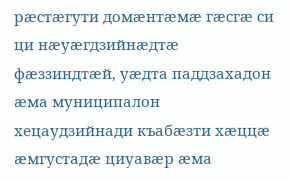рæстæгути домæнтæмæ гæсгæ си ци нæуæгдзийнæдтæ фæззиндтæй, уæдта паддзахадон æма муниципалон хецаудзийнади къабæзти хæццæ æмгустадæ циуавæр æма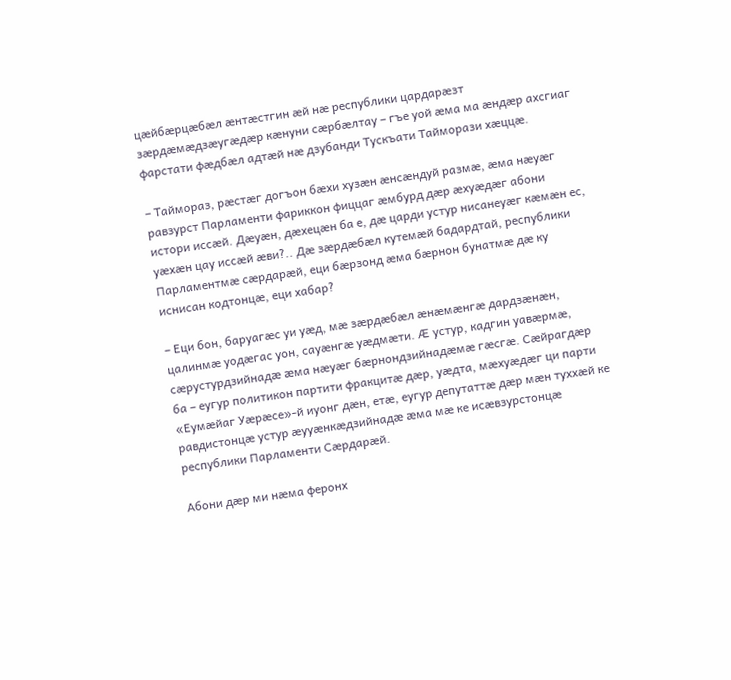цæйбæрцæбæл æнтæстгин æй нæ республики цардарæзт зæрдæмæдзæугæдæр кæнуни сæрбæлтау – гъе уой æма ма æндæр ахсгиаг фарстати фæдбæл адтæй нæ дзубанди Тускъати Тайморази хæццæ.

– Таймораз, рæстæг догъон бæхи хузæн æнсæндуй размæ, æма нæуæг равзурст Парламенти фариккон фиццаг æмбурд дæр æхуæдæг абони истори иссæй. Дæуæн, дæхецæн ба е, дæ царди устур нисанеуæг кæмæн ес, уæхæн цау иссæй æви?.. Дæ зæрдæбæл кутемæй бадардтай, республики Парламентмæ сæрдарæй, еци бæрзонд æма бæрнон бунатмæ дæ ку иснисан кодтонцæ, еци хабар?

– Еци бон, баруагæс уи уæд, мæ зæрдæбæл æнæмæнгæ дардзæнæн, цалинмæ уодæгас уон, сауæнгæ уæдмæти. Æ устур, кадгин уавæрмæ, сæрустурдзийнадæ æма нæуæг бæрнондзийнадæмæ гæсгæ. Сæйрагдæр ба – еугур политикон партити фракцитæ дæр, уæдта, мæхуæдæг ци парти «Еумæйаг Уæрæсе»-й иуонг дæн, етæ, еугур депутаттæ дæр мæн туххæй ке равдистонцæ устур æууæнкæдзийнадæ æма мæ ке исæвзурстонцæ республики Парламенти Сæрдарæй.

Абони дæр ми нæма феронх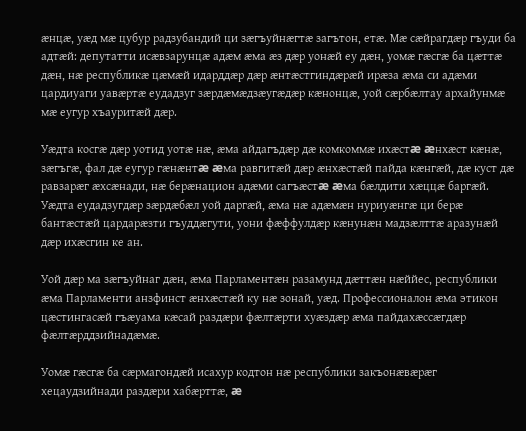æнцæ, уæд мæ цубур радзубандий ци зæгъуйнæгтæ загътон, етæ. Мæ сæйрагдæр гъуди ба адтæй: депутатти исæвзарунцæ адæм æма æз дæр уонæй еу дæн, уомæ гæсгæ ба цæттæ дæн, нæ республикæ цæмæй идарддæр дæр æнтæстгиндæрæй ирæза æма си адæми цардиуаги уавæртæ еудадзуг зæрдæмæдзæугæдæр кæнонцæ, уой сæрбæлтау архайунмæ мæ еугур хъауритæй дæр.

Уæдта косгæ дæр уотид уотæ нæ, æма айдагъдæр дæ комкоммæ ихæстæ æнхæст кæнæ, зæгъгæ, фал дæ еугур гæнæнтæ æма равгитæй дæр æнхæстæй пайда кæнгæй, дæ куст дæ равзарæг æхсæнади, нæ берæнацион адæми сагъæстæ æма бæлдити хæццæ баргæй. Уæдта еудадзугдæр зæрдæбæл уой даргæй, æма нæ адæмæн нуриуæнгæ ци берæ бантæстæй цардарæзти гъуддæгути, уони фæффулдæр кæнунæн мадзæлттæ аразунæй дæр ихæсгин ке ан.

Уой дæр ма зæгъуйнаг дæн, æма Парламентæн разамунд дæттæн нæййес, республики æма Парламенти анзфинст æнхæстæй ку нæ зонай, уæд. Профессионалон æма этикон цæстингасæй гъæуама кæсай раздæри фæлтæрти хуæздæр æма пайдахæссæгдæр фæлтæрддзийнадæмæ.

Уомæ гæсгæ ба сæрмагондæй исахур кодтон нæ республики закъонæвæрæг хецаудзийнади раздæри хабæрттæ, æ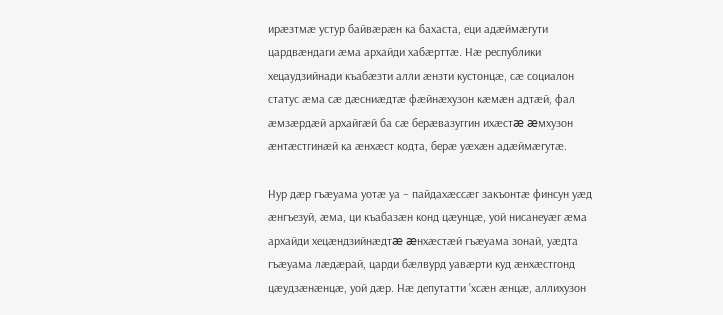ирæзтмæ устур байвæрæн ка бахаста, еци адæймæгути цардвæндаги æма архайди хабæрттæ. Нæ республики хецаудзийнади къабæзти алли æнзти кустонцæ, сæ социалон статус æма сæ дæсниæдтæ фæйнæхузон кæмæн адтæй, фал æмзæрдæй архайгæй ба сæ берæвазуггин ихæстæ æмхузон æнтæстгинæй ка æнхæст кодта, берæ уæхæн адæймæгутæ.

Нур дæр гъæуама уотæ уа – пайдахæссæг закъонтæ финсун уæд æнгъезуй, æма, ци къабазæн конд цæунцæ, уой нисанеуæг æма архайди хецæндзийнæдтæ æнхæстæй гъæуама зонай, уæдта гъæуама лæдæрай, царди бæлвурд уавæрти куд æнхæстгонд цæудзæнæнцæ, уой дæр. Нæ депутатти ’хсæн æнцæ, аллихузон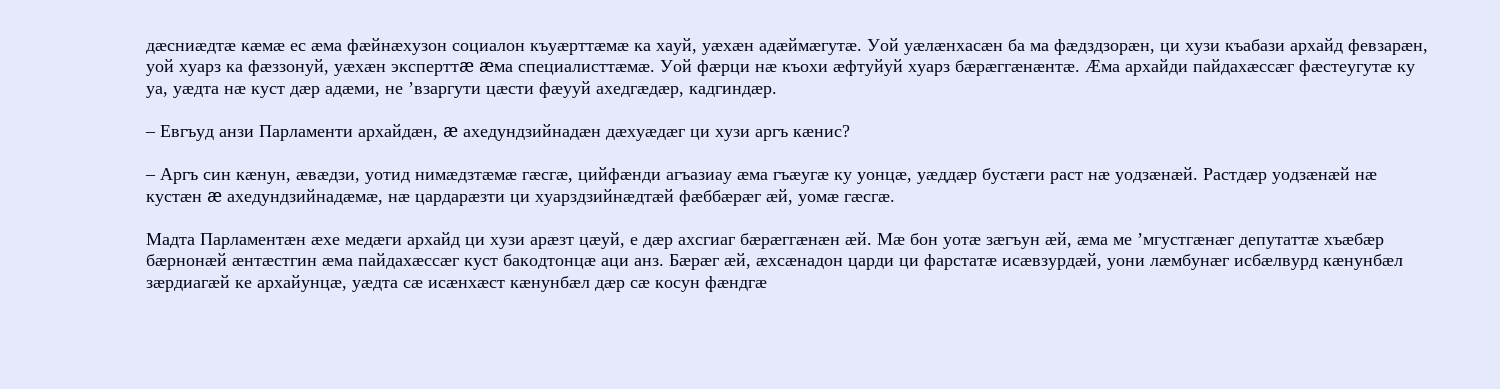дæсниæдтæ кæмæ ес æма фæйнæхузон социалон къуæрттæмæ ка хауй, уæхæн адæймæгутæ. Уой уæлæнхасæн ба ма фæдздзорæн, ци хузи къабази архайд февзарæн, уой хуарз ка фæззонуй, уæхæн эксперттæ æма специалисттæмæ. Уой фæрци нæ къохи æфтуйуй хуарз бæрæггæнæнтæ. Æма архайди пайдахæссæг фæстеугутæ ку уа, уæдта нæ куст дæр адæми, не ’взаргути цæсти фæууй ахедгæдæр, кадгиндæр.

– Евгъуд анзи Парламенти архайдæн, æ ахедундзийнадæн дæхуæдæг ци хузи аргъ кæнис?

– Аргъ син кæнун, æвæдзи, уотид нимæдзтæмæ гæсгæ, цийфæнди агъазиау æма гъæугæ ку уонцæ, уæддæр бустæги раст нæ уодзæнæй. Растдæр уодзæнæй нæ кустæн æ ахедундзийнадæмæ, нæ цардарæзти ци хуарздзийнæдтæй фæббæрæг æй, уомæ гæсгæ.

Мадта Парламентæн æхе медæги архайд ци хузи арæзт цæуй, е дæр ахсгиаг бæрæггæнæн æй. Мæ бон уотæ зæгъун æй, æма ме ’мгустгæнæг депутаттæ хъæбæр бæрнонæй æнтæстгин æма пайдахæссæг куст бакодтонцæ аци анз. Бæрæг æй, æхсæнадон царди ци фарстатæ исæвзурдæй, уони лæмбунæг исбæлвурд кæнунбæл зæрдиагæй ке архайунцæ, уæдта сæ исæнхæст кæнунбæл дæр сæ косун фæндгæ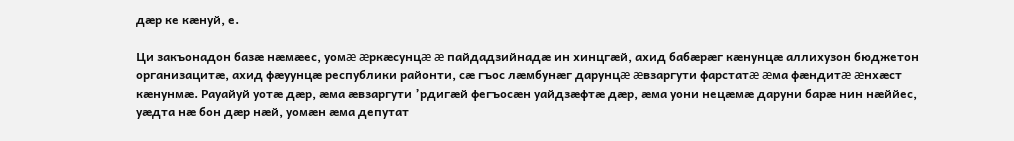дæр ке кæнуй, е.

Ци закъонадон базæ нæмæес, уомæ æркæсунцæ æ пайдадзийнадæ ин хинцгæй, ахид бабæрæг кæнунцæ аллихузон бюджетон организацитæ, ахид фæуунцæ республики районти, сæ гъос лæмбунæг дарунцæ æвзаргути фарстатæ æма фæндитæ æнхæст кæнунмæ. Рауайуй уотæ дæр, æма æвзаргути ’рдигæй фегъосæн уайдзæфтæ дæр, æма уони нецæмæ даруни барæ нин нæййес, уæдта нæ бон дæр нæй, уомæн æма депутат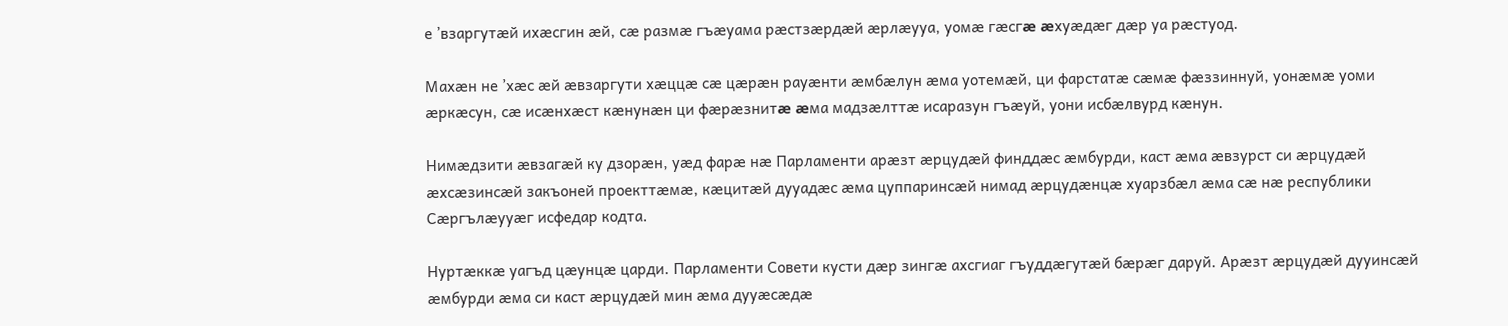е ’взаргутæй ихæсгин æй, сæ размæ гъæуама рæстзæрдæй æрлæууа, уомæ гæсгæ æхуæдæг дæр уа рæстуод.

Махæн не ’хæс æй æвзаргути хæццæ сæ цæрæн рауæнти æмбæлун æма уотемæй, ци фарстатæ сæмæ фæззиннуй, уонæмæ уоми æркæсун, сæ исæнхæст кæнунæн ци фæрæзнитæ æма мадзæлттæ исаразун гъæуй, уони исбæлвурд кæнун.

Нимæдзити æвзагæй ку дзорæн, уæд фарæ нæ Парламенти арæзт æрцудæй финддæс æмбурди, каст æма æвзурст си æрцудæй æхсæзинсæй закъоней проекттæмæ, кæцитæй дууадæс æма цуппаринсæй нимад æрцудæнцæ хуарзбæл æма сæ нæ республики Сæргълæууæг исфедар кодта.

Нуртæккæ уагъд цæунцæ царди. Парламенти Совети кусти дæр зингæ ахсгиаг гъуддæгутæй бæрæг даруй. Арæзт æрцудæй дууинсæй æмбурди æма си каст æрцудæй мин æма дууæсæдæ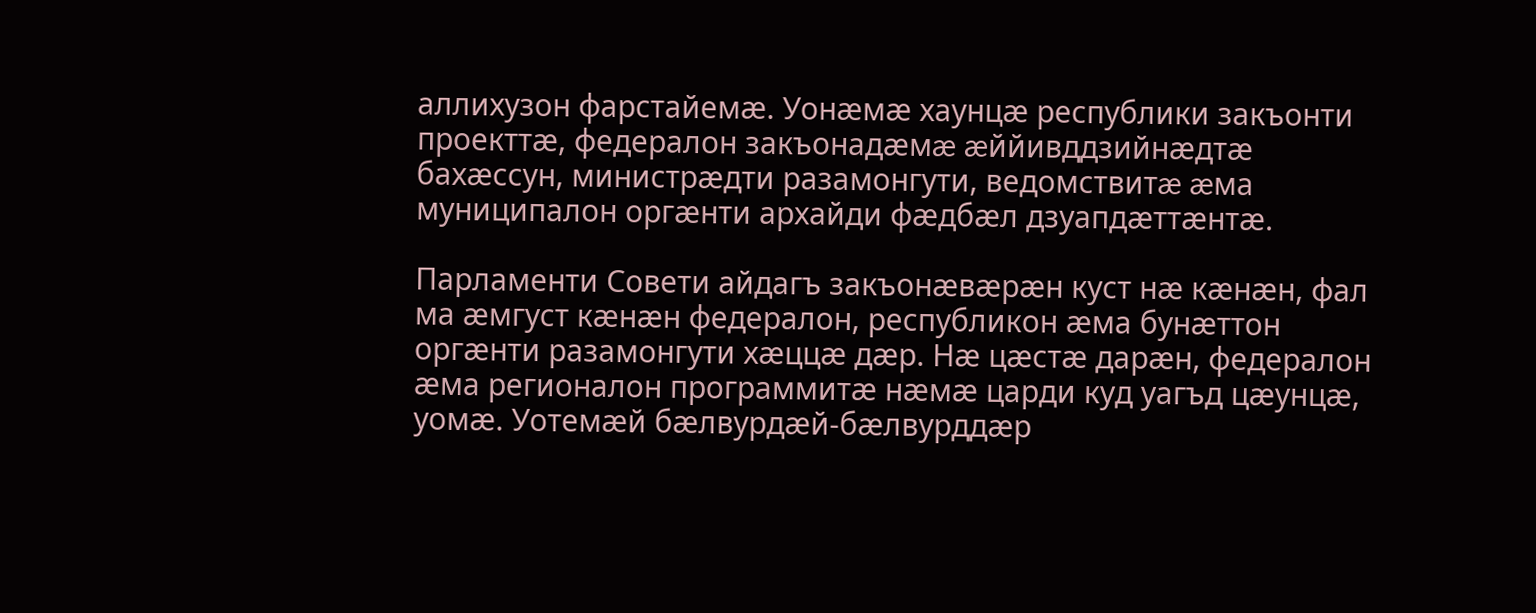аллихузон фарстайемæ. Уонæмæ хаунцæ республики закъонти проекттæ, федералон закъонадæмæ æййивддзийнæдтæ бахæссун, министрæдти разамонгути, ведомствитæ æма муниципалон оргæнти архайди фæдбæл дзуапдæттæнтæ.

Парламенти Совети айдагъ закъонæвæрæн куст нæ кæнæн, фал ма æмгуст кæнæн федералон, республикон æма бунæттон оргæнти разамонгути хæццæ дæр. Нæ цæстæ дарæн, федералон æма регионалон программитæ нæмæ царди куд уагъд цæунцæ, уомæ. Уотемæй бæлвурдæй-бæлвурддæр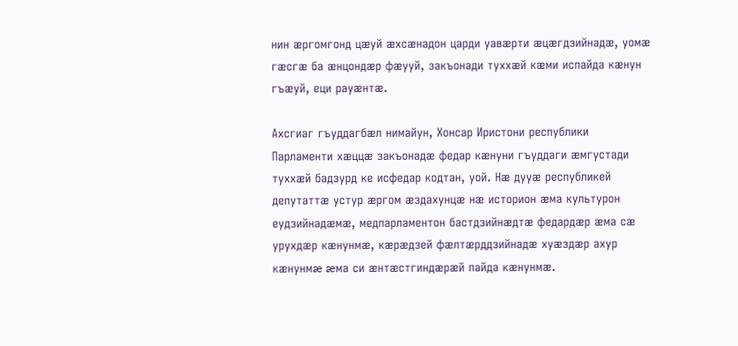нин æргомгонд цæуй æхсæнадон царди уавæрти æцæгдзийнадæ, уомæ гæсгæ ба æнцондæр фæууй, закъонади туххæй кæми испайда кæнун гъæуй, еци рауæнтæ.

Ахсгиаг гъуддагбæл нимайун, Хонсар Иристони республики Парламенти хæццæ закъонадæ федар кæнуни гъуддаги æмгустади туххæй бадзурд ке исфедар кодтан, уой. Нæ дууæ республикей депутаттæ устур æргом æздахунцæ нæ историон æма культурон еудзийнадæмæ, медпарламентон бастдзийнæдтæ федардæр æма сæ урухдæр кæнунмæ, кæрæдзей фæлтæрддзийнадæ хуæздæр ахур кæнунмæ æма си æнтæстгиндæрæй пайда кæнунмæ.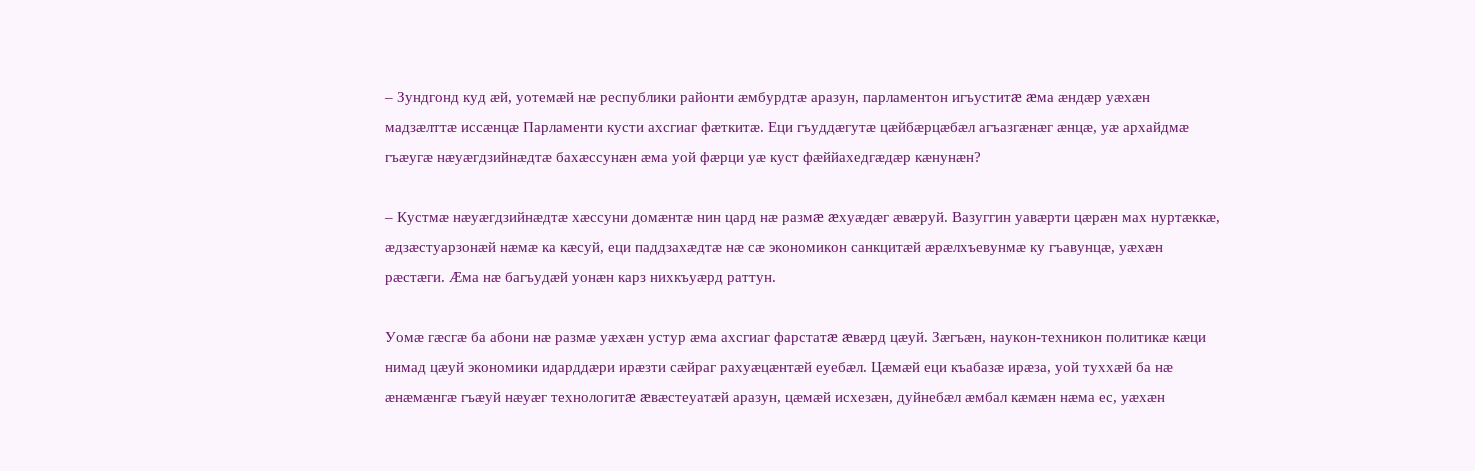– Зундгонд куд æй, уотемæй нæ республики районти æмбурдтæ аразун, парламентон игъуститæ æма æндæр уæхæн мадзæлттæ иссæнцæ Парламенти кусти ахсгиаг фæткитæ. Еци гъуддæгутæ цæйбæрцæбæл агъазгæнæг æнцæ, уæ архайдмæ гъæугæ нæуæгдзийнæдтæ бахæссунæн æма уой фæрци уæ куст фæййахедгæдæр кæнунæн?

– Кустмæ нæуæгдзийнæдтæ хæссуни домæнтæ нин цард нæ размæ æхуæдæг æвæруй. Вазуггин уавæрти цæрæн мах нуртæккæ, æдзæстуарзонæй нæмæ ка кæсуй, еци паддзахæдтæ нæ сæ экономикон санкцитæй æрæлхъевунмæ ку гъавунцæ, уæхæн рæстæги. Æма нæ багъудæй уонæн карз нихкъуæрд раттун.

Уомæ гæсгæ ба абони нæ размæ уæхæн устур æма ахсгиаг фарстатæ æвæрд цæуй. Зæгъæн, наукон-техникон политикæ кæци нимад цæуй экономики идарддæри ирæзти сæйраг рахуæцæнтæй еуебæл. Цæмæй еци къабазæ ирæза, уой туххæй ба нæ æнæмæнгæ гъæуй нæуæг технологитæ æвæстеуатæй аразун, цæмæй исхезæн, дуйнебæл æмбал кæмæн нæма ес, уæхæн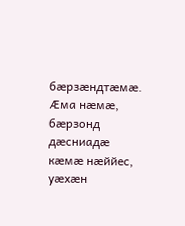бæрзæндтæмæ. Æма нæмæ, бæрзонд дæсниадæ кæмæ нæййес, уæхæн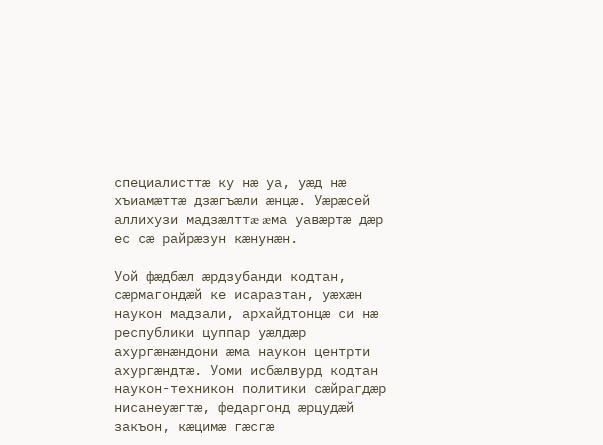специалисттæ ку нæ уа, уæд нæ хъиамæттæ дзæгъæли æнцæ. Уæрæсей аллихузи мадзæлттæ æма уавæртæ дæр ес сæ райрæзун кæнунæн.

Уой фæдбæл æрдзубанди кодтан, сæрмагондæй ке исаразтан, уæхæн наукон мадзали, архайдтонцæ си нæ республики цуппар уæлдæр ахургæнæндони æма наукон центрти ахургæндтæ. Уоми исбæлвурд кодтан наукон-техникон политики сæйрагдæр нисанеуæгтæ, федаргонд æрцудæй закъон, кæцимæ гæсгæ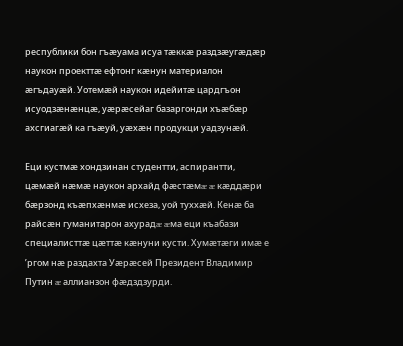республики бон гъæуама исуа тæккæ раздзæугæдæр наукон проекттæ ефтонг кæнун материалон æгъдауæй. Уотемæй наукон идейитæ цардгъон исуодзæнæнцæ, уæрæсейаг базаргонди хъæбæр ахсгиагæй ка гъæуй, уæхæн продукци уадзунæй.

Еци кустмæ хондзинан студентти, аспирантти, цæмæй нæмæ наукон архайд фæстæмæ æ кæддæри бæрзонд къæпхæнмæ исхеза, уой туххæй. Кенæ ба райсæн гуманитарон ахурадæ æма еци къабази специалисттæ цæттæ кæнуни кусти. Хумæтæги имæ е ’ргом нæ раздахта Уæрæсей Президент Владимир Путин æ аллианзон фæдздзурди.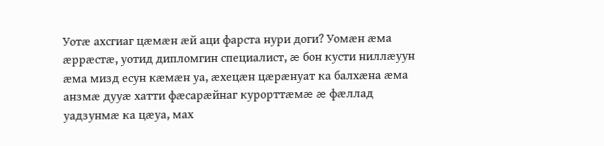Уотæ ахсгиаг цæмæн æй аци фарста нури доги? Уомæн æма æррæстæ, уотид дипломгин специалист, æ бон кусти ниллæуун æма мизд есун кæмæн уа, æхецæн цæрæнуат ка балхæна æма анзмæ дууæ хатти фæсарæйнаг курорттæмæ æ фæллад уадзунмæ ка цæуа, мах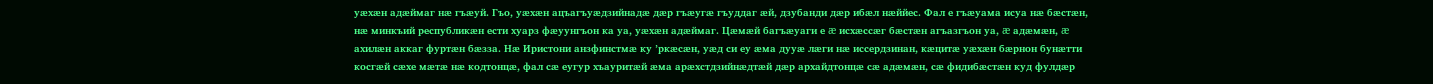уæхæн адæймаг нæ гъæуй. Гъо, уæхæн ацъагъуæдзийнадæ дæр гъæугæ гъуддаг æй, дзубанди дæр ибæл нæййес. Фал е гъæуама исуа нæ бæстæн, нæ минкъий республикæн ести хуарз фæуунгъон ка уа, уæхæн адæймаг. Цæмæй багъæуаги е æ исхæссæг бæстæн агъазгъон уа, æ адæмæн, æ ахилæн аккаг фуртæн бæзза. Нæ Иристони анзфинстмæ ку ’ркæсæн, уæд си еу æма дууæ лæги нæ иссердзинан, кæцитæ уæхæн бæрнон бунæтти косгæй сæхе мæтæ нæ кодтонцæ, фал сæ еугур хъауритæй æма арæхстдзийнæдтæй дæр архайдтонцæ сæ адæмæн, сæ фидибæстæн куд фулдæр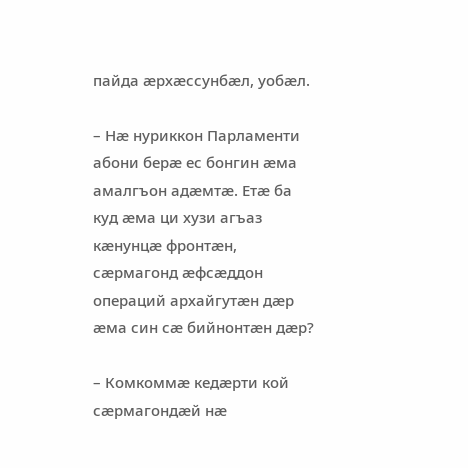пайда æрхæссунбæл, уобæл.

– Нæ нуриккон Парламенти абони берæ ес бонгин æма амалгъон адæмтæ. Етæ ба куд æма ци хузи агъаз кæнунцæ фронтæн, сæрмагонд æфсæддон операций архайгутæн дæр æма син сæ бийнонтæн дæр?

– Комкоммæ кедæрти кой сæрмагондæй нæ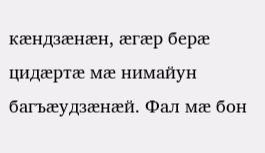кæндзæнæн, æгæр берæ цидæртæ мæ нимайун багъæудзæнæй. Фал мæ бон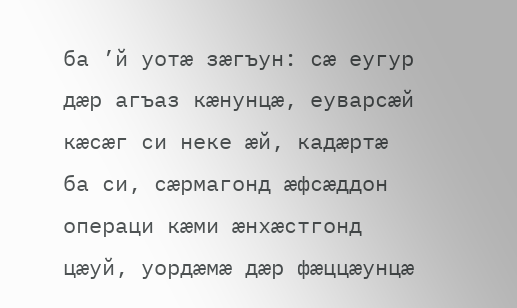ба ’й уотæ зæгъун: сæ еугур дæр агъаз кæнунцæ, еуварсæй кæсæг си неке æй, кадæртæ ба си, сæрмагонд æфсæддон операци кæми æнхæстгонд цæуй, уордæмæ дæр фæццæунцæ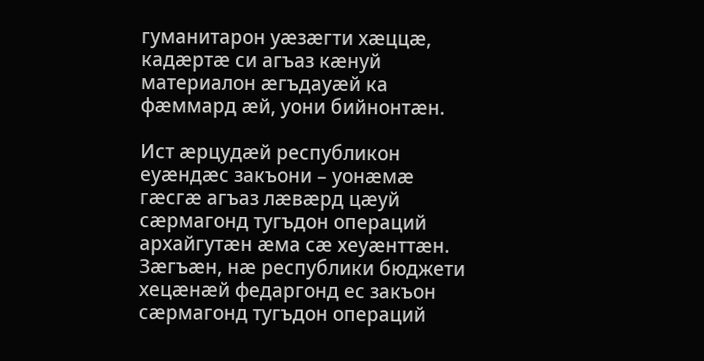гуманитарон уæзæгти хæццæ, кадæртæ си агъаз кæнуй материалон æгъдауæй ка фæммард æй, уони бийнонтæн.

Ист æрцудæй республикон еуæндæс закъони – уонæмæ гæсгæ агъаз лæвæрд цæуй сæрмагонд тугъдон операций архайгутæн æма сæ хеуæнттæн. Зæгъæн, нæ республики бюджети хецæнæй федаргонд ес закъон сæрмагонд тугъдон операций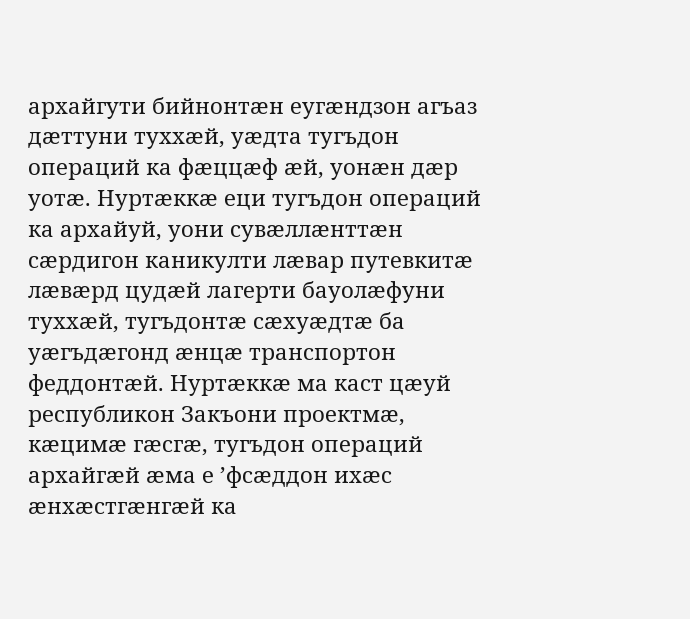архайгути бийнонтæн еугæндзон агъаз дæттуни туххæй, уæдта тугъдон операций ка фæццæф æй, уонæн дæр уотæ. Нуртæккæ еци тугъдон операций ка архайуй, уони сувæллæнттæн сæрдигон каникулти лæвар путевкитæ лæвæрд цудæй лагерти бауолæфуни туххæй, тугъдонтæ сæхуæдтæ ба уæгъдæгонд æнцæ транспортон феддонтæй. Нуртæккæ ма каст цæуй республикон Закъони проектмæ, кæцимæ гæсгæ, тугъдон операций архайгæй æма е ’фсæддон ихæс æнхæстгæнгæй ка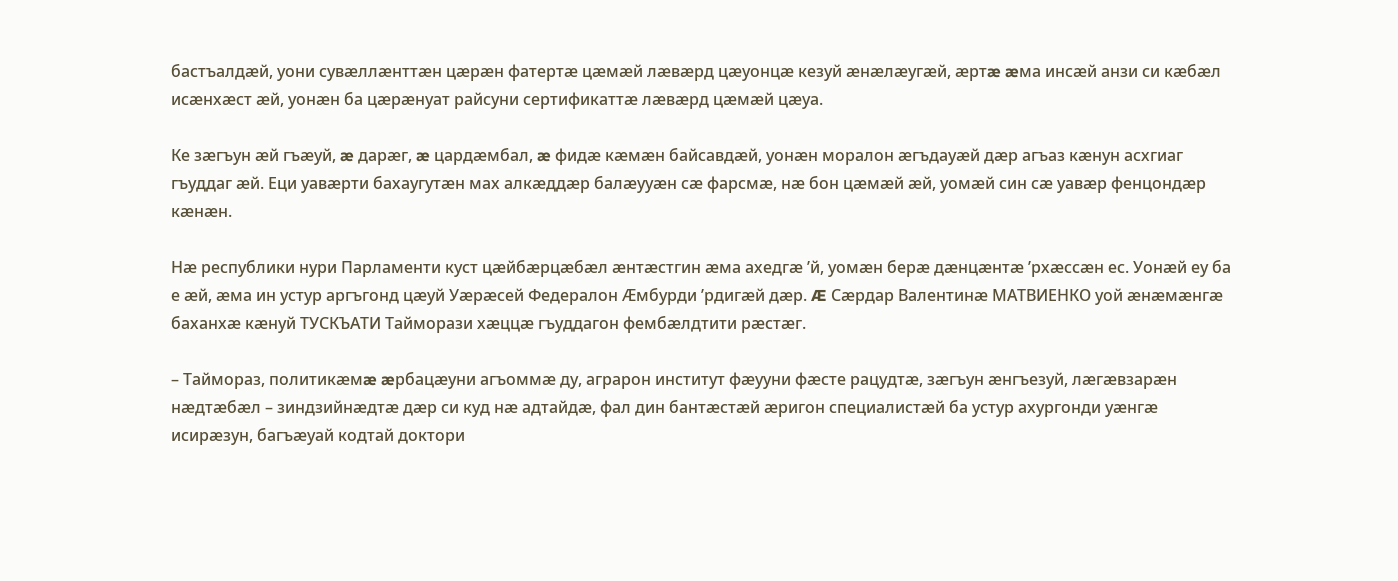бастъалдæй, уони сувæллæнттæн цæрæн фатертæ цæмæй лæвæрд цæуонцæ кезуй æнæлæугæй, æртæ æма инсæй анзи си кæбæл исæнхæст æй, уонæн ба цæрæнуат райсуни сертификаттæ лæвæрд цæмæй цæуа.

Ке зæгъун æй гъæуй, æ дарæг, æ цардæмбал, æ фидæ кæмæн байсавдæй, уонæн моралон æгъдауæй дæр агъаз кæнун асхгиаг гъуддаг æй. Еци уавæрти бахаугутæн мах алкæддæр балæууæн сæ фарсмæ, нæ бон цæмæй æй, уомæй син сæ уавæр фенцондæр кæнæн.

Нæ республики нури Парламенти куст цæйбæрцæбæл æнтæстгин æма ахедгæ ’й, уомæн берæ дæнцæнтæ ’рхæссæн ес. Уонæй еу ба е æй, æма ин устур аргъгонд цæуй Уæрæсей Федералон Æмбурди ’рдигæй дæр. Æ Сæрдар Валентинæ МАТВИЕНКО уой æнæмæнгæ баханхæ кæнуй ТУСКЪАТИ Тайморази хæццæ гъуддагон фембæлдтити рæстæг.

– Таймораз, политикæмæ æрбацæуни агъоммæ ду, аграрон институт фæууни фæсте рацудтæ, зæгъун æнгъезуй, лæгæвзарæн нæдтæбæл – зиндзийнæдтæ дæр си куд нæ адтайдæ, фал дин бантæстæй æригон специалистæй ба устур ахургонди уæнгæ исирæзун, багъæуай кодтай доктори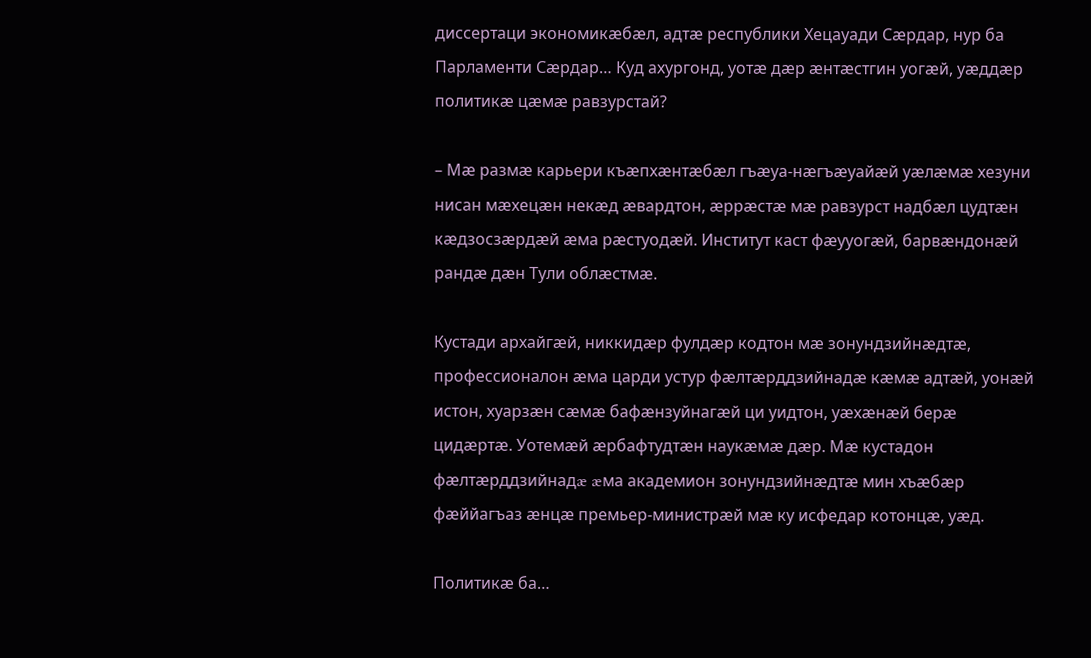диссертаци экономикæбæл, адтæ республики Хецауади Сæрдар, нур ба Парламенти Сæрдар… Куд ахургонд, уотæ дæр æнтæстгин уогæй, уæддæр политикæ цæмæ равзурстай?

– Мæ размæ карьери къæпхæнтæбæл гъæуа-нæгъæуайæй уæлæмæ хезуни нисан мæхецæн некæд æвардтон, æррæстæ мæ равзурст надбæл цудтæн кæдзосзæрдæй æма рæстуодæй. Институт каст фæууогæй, барвæндонæй рандæ дæн Тули облæстмæ.

Кустади архайгæй, никкидæр фулдæр кодтон мæ зонундзийнæдтæ, профессионалон æма царди устур фæлтæрддзийнадæ кæмæ адтæй, уонæй истон, хуарзæн сæмæ бафæнзуйнагæй ци уидтон, уæхæнæй берæ цидæртæ. Уотемæй æрбафтудтæн наукæмæ дæр. Мæ кустадон фæлтæрддзийнадæ æма академион зонундзийнæдтæ мин хъæбæр фæййагъаз æнцæ премьер-министрæй мæ ку исфедар котонцæ, уæд.

Политикæ ба…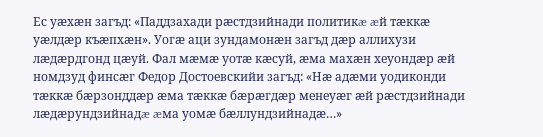Ес уæхæн загъд: «Паддзахади рæстдзийнади политикæ æй тæккæ уæлдæр къæпхæн». Уогæ аци зундамонæн загъд дæр аллихузи лæдæрдгонд цæуй. Фал мæмæ уотæ кæсуй, æма махæн хеуондæр æй номдзуд финсæг Федор Достоевскийи загъд: «Нæ адæми уодиконди тæккæ бæрзонддæр æма тæккæ бæрæгдæр менеуæг æй рæстдзийнади лæдæрундзийнадæ æма уомæ бæллундзийнадæ…»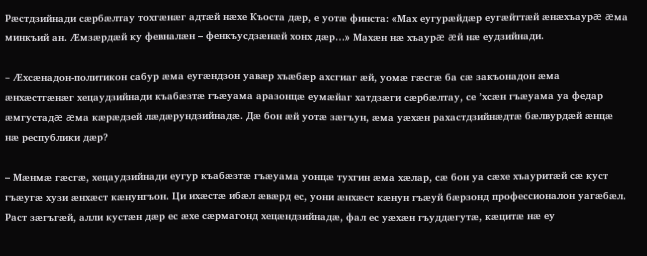Рæстдзийнади сæрбæлтау тохгæнæг адтæй нæхе Къоста дæр, е уотæ финста: «Мах еугурæйдæр еугæйттæй æнæхъаурæ æма минкъий ан. Æмзæрдæй ку февналæн – фенкъусдзæнæй хонх дæр…» Махæн нæ хъаурæ æй нæ еудзийнади.

– Æхсæнадон-политикон сабур æма еугæндзон уавæр хъæбæр ахсгиаг æй, уомæ гæсгæ ба сæ закъонадон æма æнхæстгæнæг хецаудзийнади къабæзтæ гъæуама аразонцæ еумæйаг хатдзæги сæрбæлтау, се ’хсæн гъæуама уа федар æмгустадæ æма кæрæдзей лæдæрундзийнадæ. Дæ бон æй уотæ зæгъун, æма уæхæн рахастдзийнæдтæ бæлвурдæй æнцæ нæ республики дæр?

– Мæнмæ гæсгæ, хецаудзийнади еугур къабæзтæ гъæуама уонцæ тухгин æма хæлар, сæ бон уа сæхе хъауритæй сæ куст гъæугæ хузи æнхæст кæнунгъон. Ци ихæстæ ибæл æвæрд ес, уони æнхæст кæнун гъæуй бæрзонд профессионалон уагæбæл. Раст зæгъгæй, алли кустæн дæр ес æхе сæрмагонд хецæндзийнадæ, фал ес уæхæн гъуддæгутæ, кæцитæ нæ еу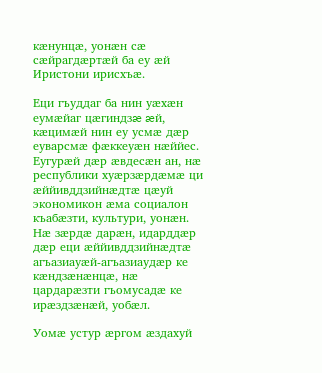кæнунцæ, уонæн сæ сæйрагдæртæй ба еу æй Иристони ирисхъæ.

Еци гъуддаг ба нин уæхæн еумæйаг цæгиндзæ æй, кæцимæй нин еу усмæ дæр еуварсмæ фæккеуæн нæййес. Еугурæй дæр æвдесæн ан, нæ республики хуæрзæрдæмæ ци æййивддзийнæдтæ цæуй экономикон æма социалон къабæзти, культури, уонæн. Нæ зæрдæ дарæн, идарддæр дæр еци æййивддзийнæдтæ агъазиауæй-агъазиаудæр ке кæндзæнæнцæ, нæ цардарæзти гъомусадæ ке ирæздзæнæй, уобæл.

Уомæ устур æргом æздахуй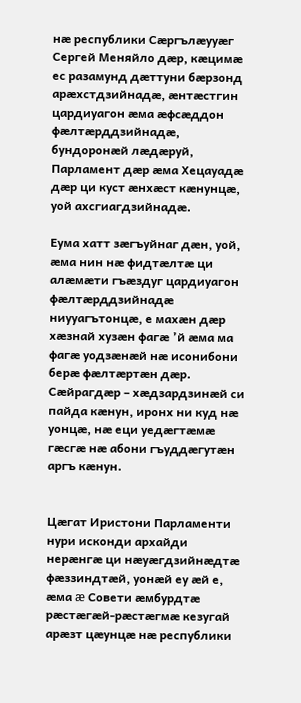нæ республики Сæргълæууæг Сергей Меняйло дæр, кæцимæ ес разамунд дæттуни бæрзонд арæхстдзийнадæ, æнтæстгин цардиуагон æма æфсæддон фæлтæрддзийнадæ, бундоронæй лæдæруй, Парламент дæр æма Хецауадæ дæр ци куст æнхæст кæнунцæ, уой ахсгиагдзийнадæ.

Еума хатт зæгъуйнаг дæн, уой, æма нин нæ фидтæлтæ ци алæмæти гъæздуг цардиуагон фæлтæрддзийнадæ ниууагътонцæ, е махæн дæр хæзнай хузæн фагæ ’й æма ма фагæ уодзæнæй нæ исонибони берæ фæлтæртæн дæр. Сæйрагдæр – хæдзардзинæй си пайда кæнун, иронх ни куд нæ уонцæ, нæ еци уедæгтæмæ гæсгæ нæ абони гъуддæгутæн аргъ кæнун.


Цæгат Иристони Парламенти нури исконди архайди нерæнгæ ци нæуæгдзийнæдтæ фæззиндтæй, уонæй еу æй е, æма æ Совети æмбурдтæ рæстæгæй-рæстæгмæ кезугай арæзт цæунцæ нæ республики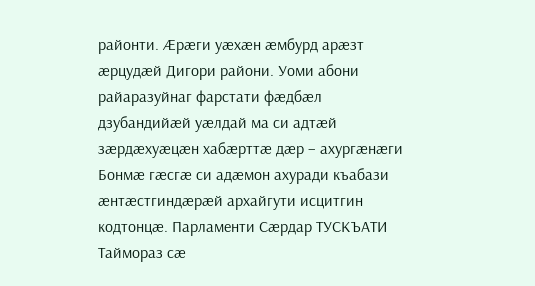районти. Æрæги уæхæн æмбурд арæзт æрцудæй Дигори райони. Уоми абони райаразуйнаг фарстати фæдбæл дзубандийæй уæлдай ма си адтæй зæрдæхуæцæн хабæрттæ дæр – ахургæнæги Бонмæ гæсгæ си адæмон ахуради къабази  æнтæстгиндæрæй архайгути исцитгин кодтонцæ. Парламенти Сæрдар ТУСКЪАТИ Таймораз сæ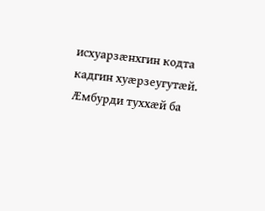исхуарзæнхгин кодта кадгин хуæрзеугутæй. Æмбурди туххæй ба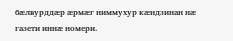бæлвурддæр æрмæг ниммухур кæндзинан нæ газети иннæ номери.